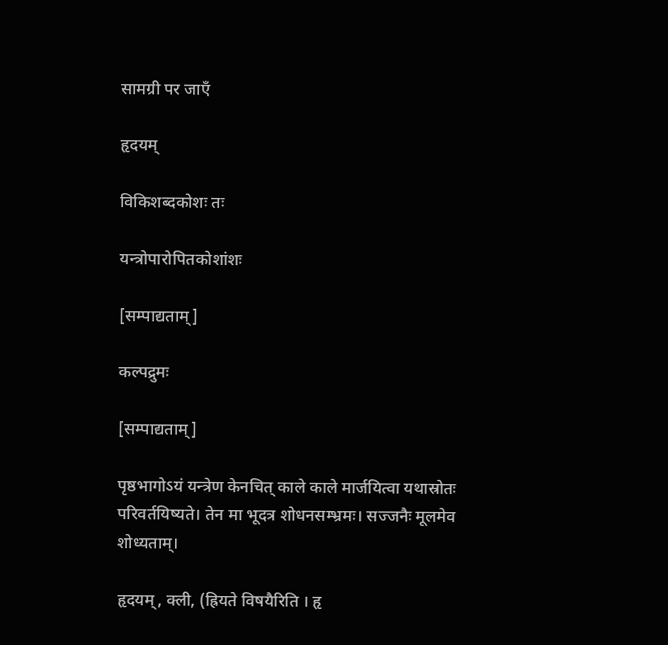सामग्री पर जाएँ

हृदयम्

विकिशब्दकोशः तः

यन्त्रोपारोपितकोशांशः

[सम्पाद्यताम्]

कल्पद्रुमः

[सम्पाद्यताम्]

पृष्ठभागोऽयं यन्त्रेण केनचित् काले काले मार्जयित्वा यथास्रोतः परिवर्तयिष्यते। तेन मा भूदत्र शोधनसम्भ्रमः। सज्जनैः मूलमेव शोध्यताम्।

हृदयम्, क्ली, (ह्रियते विषयैरिति । हृ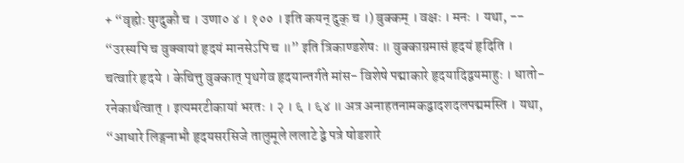+ “वृह्रोः षुग्दुकौ च । उणा० ४ । १०० । इति कयन् दुक् च ।) बुक्कम् । वक्षः । मनः । यथा, -- “उरस्यपि च वुक्वायां हृदयं मानसेऽपि च ॥” इति त्रिकाण्डशेषः ॥ वुक्काग्रमासं हृदयं हृदिति । चत्वारि हृदये । केचित्तु वुक्कात् पृथगेव हृदयान्तर्गते मांस- विशेषे पद्माकारे हृदयादिद्वयमाहुः । धातो- रनेकार्थत्वात् । इत्यमरटीकायां भरतः । २ । ६ । ६४ ॥ अत्र अनाहतनामकद्वादशदलपद्ममस्ति । यथा, “आधारे लिङ्गनाभौ हृदयसरसिजे तालुमूले ललाटे द्वे पत्रे षोडशारे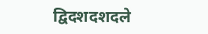द्विदशदशदले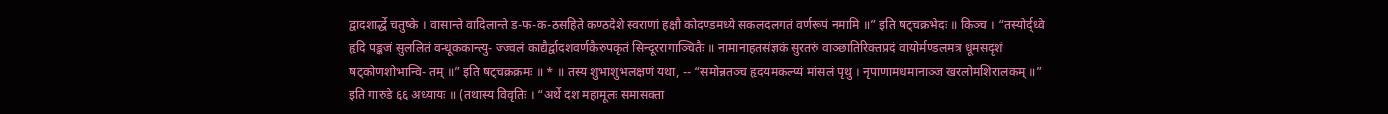द्वादशार्द्धे चतुष्के । वासान्ते वादिलान्ते ड-फ-क-ठसहिते कण्ठदेशे स्वराणां हक्षौ कोदण्डमध्ये सकलदलगतं वर्णरूपं नमामि ॥” इति षट्चक्रभेदः ॥ किञ्च । “तस्योर्द्ध्वे हृदि पङ्कजं सुललितं वन्धूककान्त्यु- ज्ज्वलं काद्यैर्द्वादशवर्णकैरुपकृतं सिन्दूररागाञ्चितैः ॥ नामानाहतसंज्ञकं सुरतरुं वाञ्छातिरिक्तप्रदं वायोर्मण्डलमत्र धूमसदृशं षट्कोणशोभान्वि- तम् ॥” इति षट्चक्रक्रमः ॥ * ॥ तस्य शुभाशुभलक्षणं यथा, -- “समोन्नतञ्च हृदयमकल्प्यं मांसलं पृथु । नृपाणामधमानाञ्ज खरलोमशिरालकम् ॥” इति गारुडे ६६ अध्यायः ॥ (तथास्य विवृतिः । “अर्थे दश महामूलः समासक्ता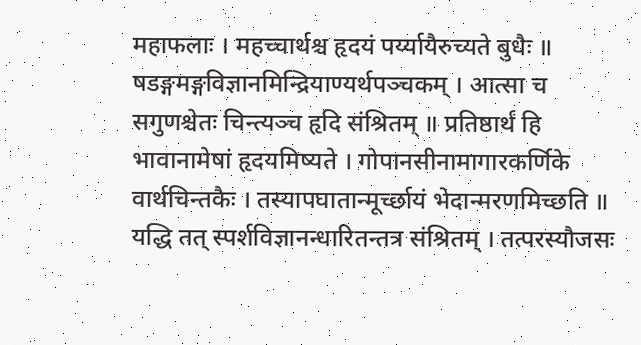महाफलाः । महच्चार्थश्च हृदयं पर्य्यायैरुच्यते बुधैः ॥ षडङ्गमङ्गविज्ञानमिन्द्रियाण्यर्थपञ्चकम् । आत्सा च सगुणश्चेतः चिन्त्यञ्च हृदि संश्रितम् ॥ प्रतिष्ठार्थं हि भावानामेषां हृदयमिष्यते । गोपानसीनामागारकर्णिके वार्थचिन्तकैः । तस्यापघातान्मूर्च्छायं भेदान्मरणमिच्छति ॥ यद्धि तत् स्पर्शविज्ञानन्धारितन्तत्र संश्रितम् । तत्परस्यौजसः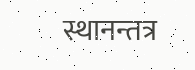स्थानन्तत्र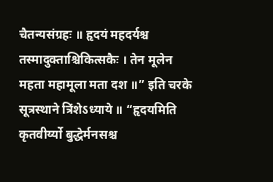चैतन्यसंग्रहः ॥ हृदयं महदर्यश्च तस्मादुक्ताश्चिकित्सकैः । तेन मूलेन महता महामूला मता दश ॥” इति चरके सूत्रस्थाने त्रिंशेऽध्याये ॥ “हृदयमिति कृतवीर्य्यो बुद्धेर्मनसश्च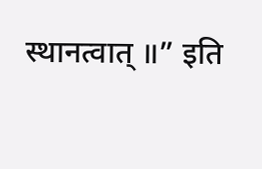स्थानत्वात् ॥” इति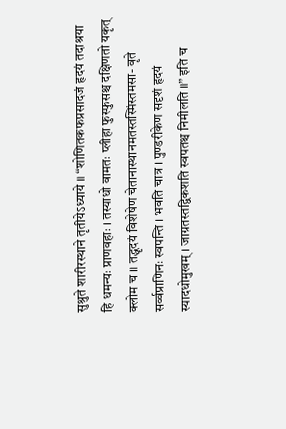सुश्रुते शारीरस्थाने तृतीयेऽध्याये ॥ “शोणितकफप्रसादजं हृदयं तदाश्रया हि धमन्यः प्राणवहाः । तस्याधो वामतः प्लीहा फुस्फुसश्च दक्षिणतो यकृत् क्लोम च ॥ तद्धृदयं विशेषेण चेतानास्थानमतस्तस्मिंस्तमसा- वृते सर्व्वप्राणिनः स्वपन्ति । भवति चात्र । पुण्डरीकेण सदृशं हृदयं स्यादधोमुखम् । जाग्रतस्तद्विकशति स्वपतश्च निमीलति ॥” इति च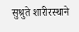सुश्रुते शारीरस्थाने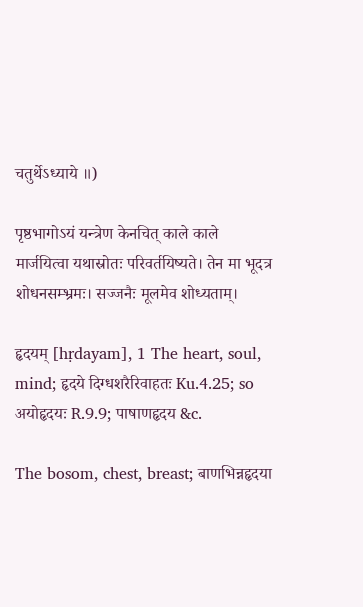चतुर्थेऽध्याये ॥)

पृष्ठभागोऽयं यन्त्रेण केनचित् काले काले मार्जयित्वा यथास्रोतः परिवर्तयिष्यते। तेन मा भूदत्र शोधनसम्भ्रमः। सज्जनैः मूलमेव शोध्यताम्।

हृदयम् [hṛdayam], 1 The heart, soul, mind; हृदये दिग्धशरैरिवाहतः Ku.4.25; so अयोहृदयः R.9.9; पाषाणहृदय &c.

The bosom, chest, breast; बाणभिन्नहृदया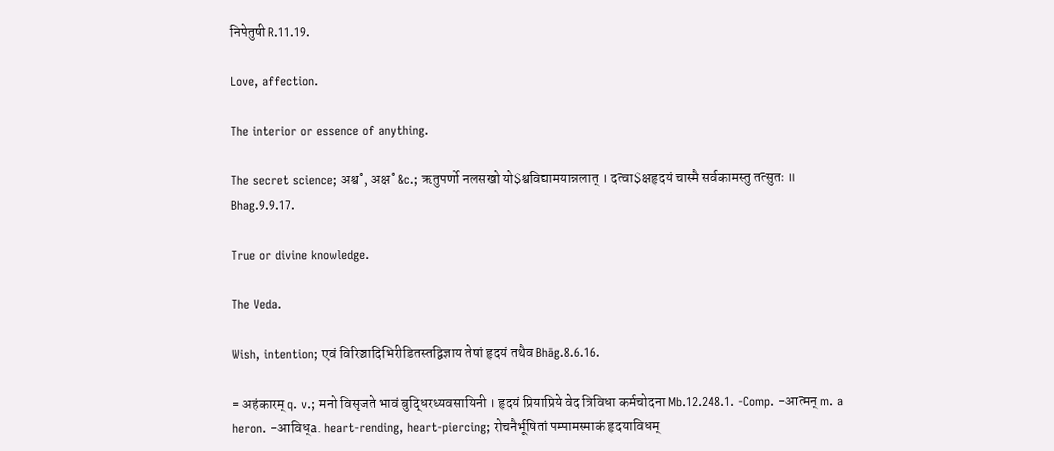निपेतुषी R.11.19.

Love, affection.

The interior or essence of anything.

The secret science; अश्व˚, अक्ष˚ &c.; ऋतुपर्णो नलसखो यो$श्वविद्यामयान्नलात् । दत्वा$क्षहृदयं चास्मै सर्वकामस्तु तत्सुतः ॥ Bhag.9.9.17.

True or divine knowledge.

The Veda.

Wish, intention; एवं विरिञ्चादिभिरीडितस्तद्विज्ञाय तेषां हृदयं तथैव Bhāg.8.6.16.

= अहंकारम् q. v.; मनो विसृजते भावं बुद्धिरध्यवसायिनी । हृदयं प्रियाप्रिये वेद त्रिविधा कर्मचोदना Mb.12.248.1. -Comp. -आत्मन् m. a heron. -आविध्a. heart-rending, heart-piercing; रोचनैर्भूषितां पम्पामस्माकं हृदयाविधम्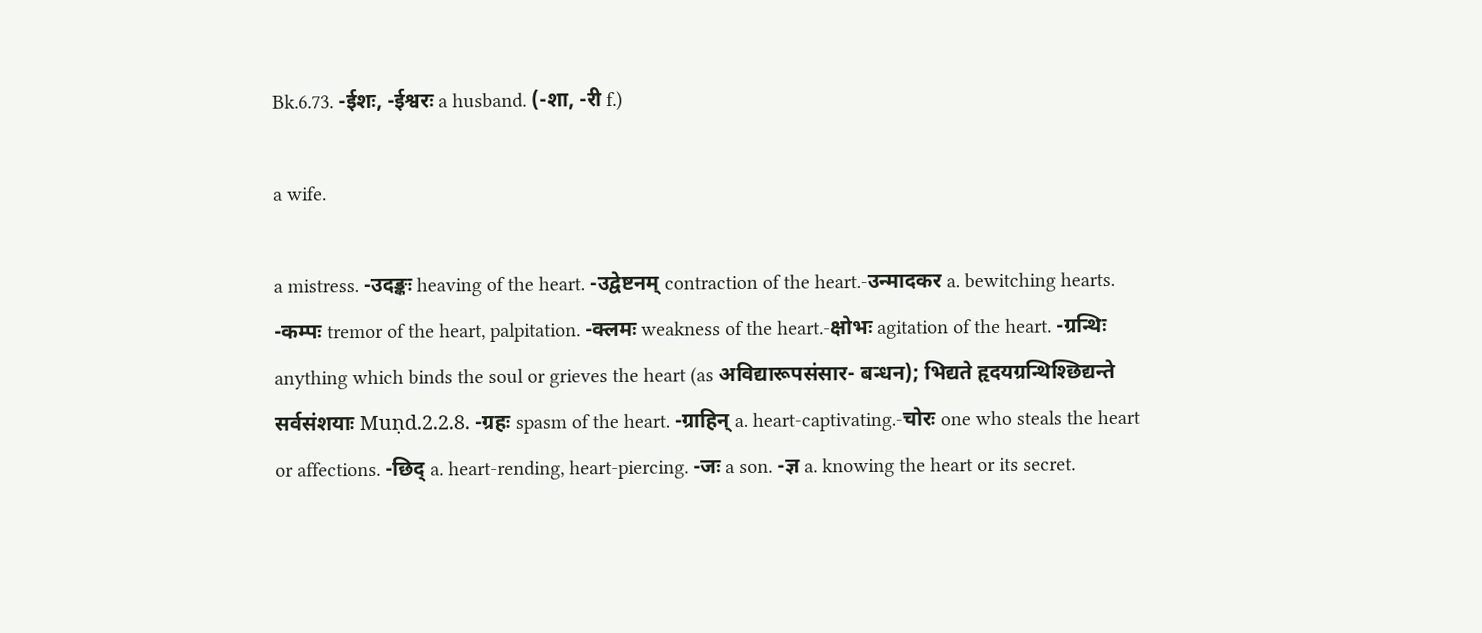Bk.6.73. -ईशः, -ईश्वरः a husband. (-शा, -री f.)

a wife.

a mistress. -उदङ्कः heaving of the heart. -उद्वेष्टनम् contraction of the heart.-उन्मादकर a. bewitching hearts. -कम्पः tremor of the heart, palpitation. -क्लमः weakness of the heart.-क्षोभः agitation of the heart. -ग्रन्थिः anything which binds the soul or grieves the heart (as अविद्यारूपसंसार- बन्धन); भिद्यते हृदयग्रन्थिश्छिद्यन्ते सर्वसंशयाः Muṇd.2.2.8. -ग्रहः spasm of the heart. -ग्राहिन् a. heart-captivating.-चोरः one who steals the heart or affections. -छिद् a. heart-rending, heart-piercing. -जः a son. -ज्ञ a. knowing the heart or its secret.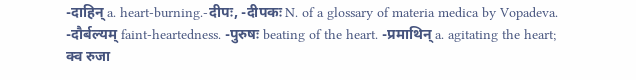-दाहिन् a. heart-burning.-दीपः, -दीपकः N. of a glossary of materia medica by Vopadeva. -दौर्बल्यम् faint-heartedness. -पुरुषः beating of the heart. -प्रमाथिन् a. agitating the heart; क्व रुजा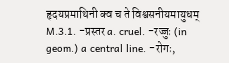हृदयप्रमाथिनी क्व च ते विश्वसनीयमायुधम् M.3.1. -प्रस्तर a. cruel. -रज्जुः (in geom.) a central line. -रोगः,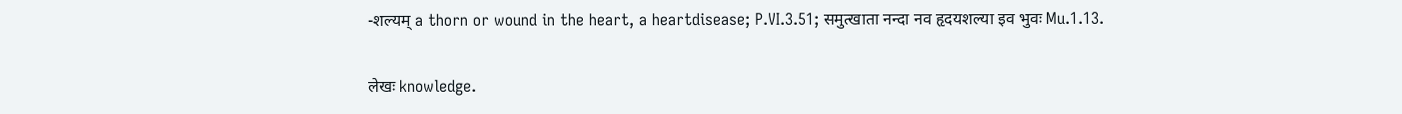-शल्यम् a thorn or wound in the heart, a heartdisease; P.VI.3.51; समुत्खाता नन्दा नव हृदयशल्या इव भुवः Mu.1.13.

लेखः knowledge.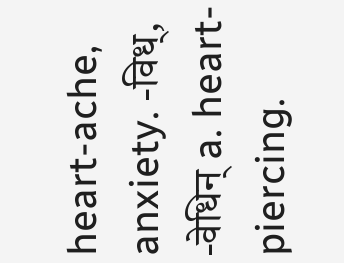heart-ache, anxiety. -विध्, -वेधिन् a. heart-piercing.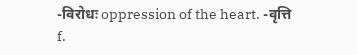-विरोधः oppression of the heart. -वृत्ति f.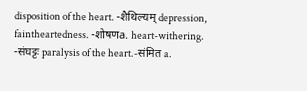disposition of the heart. -शैथिल्यम् depression, faintheartedness. -शोषणa. heart-withering. -संघट्टः paralysis of the heart.-संमित a.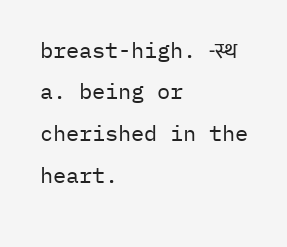breast-high. -स्थ a. being or cherished in the heart.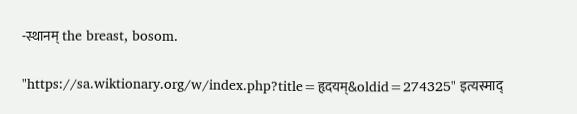-स्थानम् the breast, bosom.

"https://sa.wiktionary.org/w/index.php?title=हृदयम्&oldid=274325" इत्यस्माद्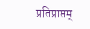प्रतिप्राप्तम्